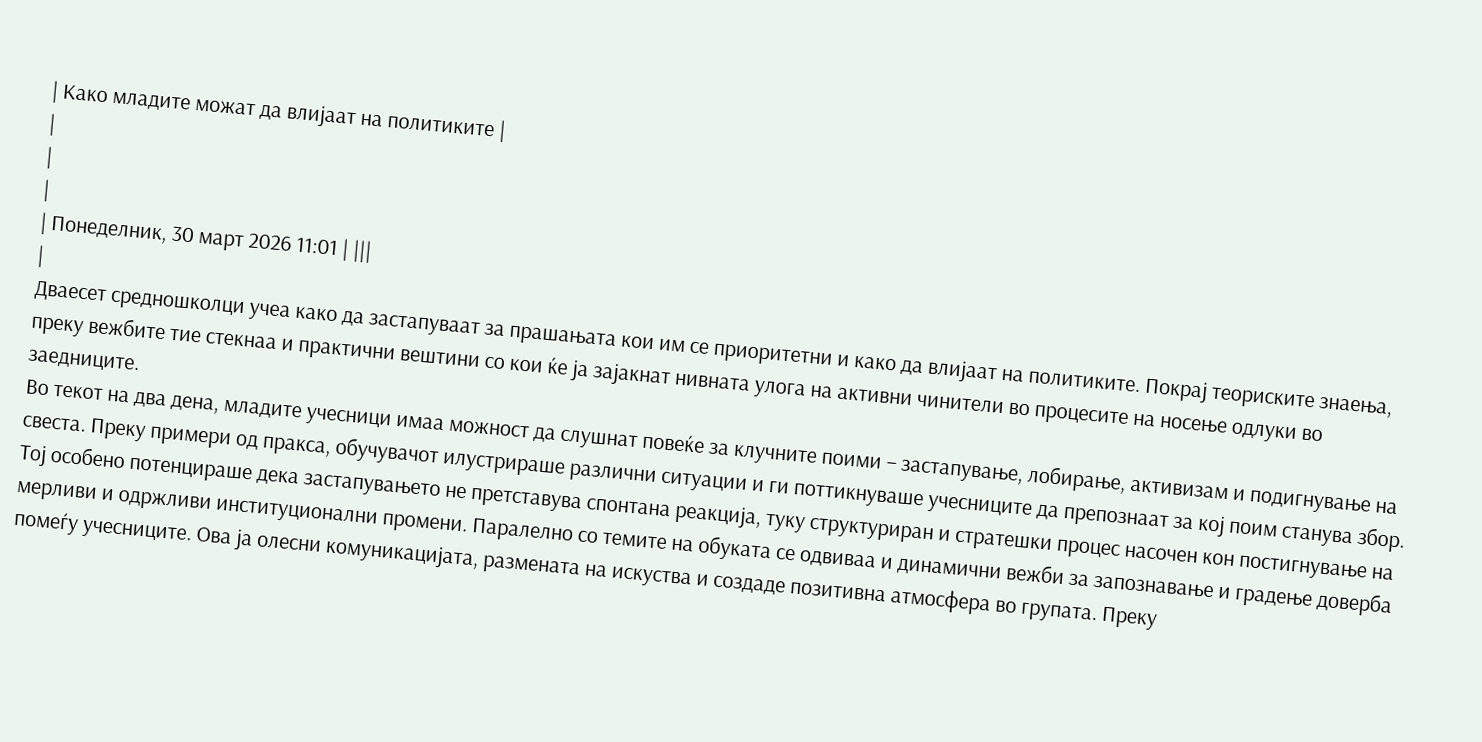| Како младите можат да влијаат на политиките |
|
|
|
| Понеделник, 30 март 2026 11:01 | |||
|
Дваесет средношколци учеа како да застапуваат за прашањата кои им се приоритетни и како да влијаат на политиките. Покрај теориските знаења, преку вежбите тие стекнаа и практични вештини со кои ќе ја зајакнат нивната улога на активни чинители во процесите на носење одлуки во заедниците.
Во текот на два дена, младите учесници имаа можност да слушнат повеќе за клучните поими – застапување, лобирање, активизам и подигнување на свеста. Преку примери од пракса, обучувачот илустрираше различни ситуации и ги поттикнуваше учесниците да препознаат за кој поим станува збор. Тој особено потенцираше дека застапувањето не претставува спонтана реакција, туку структуриран и стратешки процес насочен кон постигнување на мерливи и одржливи институционални промени. Паралелно со темите на обуката се одвиваа и динамични вежби за запознавање и градење доверба помеѓу учесниците. Ова ја олесни комуникацијата, размената на искуства и создаде позитивна атмосфера во групата. Преку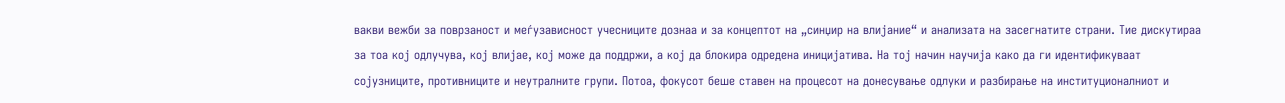вакви вежби за поврзаност и меѓузависност учесниците дознаа и за концептот на „синџир на влијание“ и анализата на засегнатите страни. Тие дискутираа за тоа кој одлучува, кој влијае, кој може да поддржи, а кој да блокира одредена иницијатива. На тој начин научија како да ги идентификуваат сојузниците, противниците и неутралните групи. Потоа, фокусот беше ставен на процесот на донесување одлуки и разбирање на институционалниот и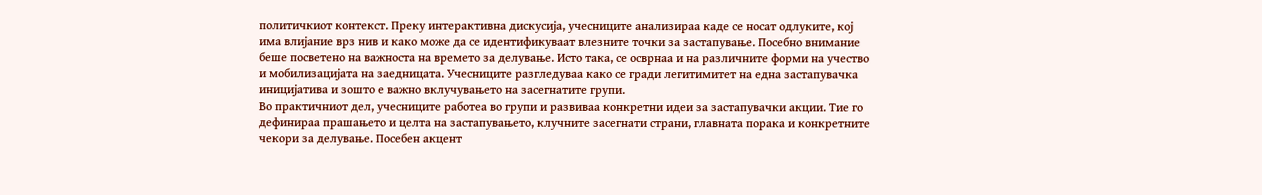политичкиот контекст. Преку интерактивна дискусија, учесниците анализираа каде се носат одлуките, кој има влијание врз нив и како може да се идентификуваат влезните точки за застапување. Посебно внимание беше посветено на важноста на времето за делување. Исто така, се осврнаа и на различните форми на учество и мобилизацијата на заедницата. Учесниците разгледуваа како се гради легитимитет на една застапувачка иницијатива и зошто е важно вклучувањето на засегнатите групи.
Во практичниот дел, учесниците работеа во групи и развиваа конкретни идеи за застапувачки акции. Тие го дефинираа прашањето и целта на застапувањето, клучните засегнати страни, главната порака и конкретните чекори за делување. Посебен акцент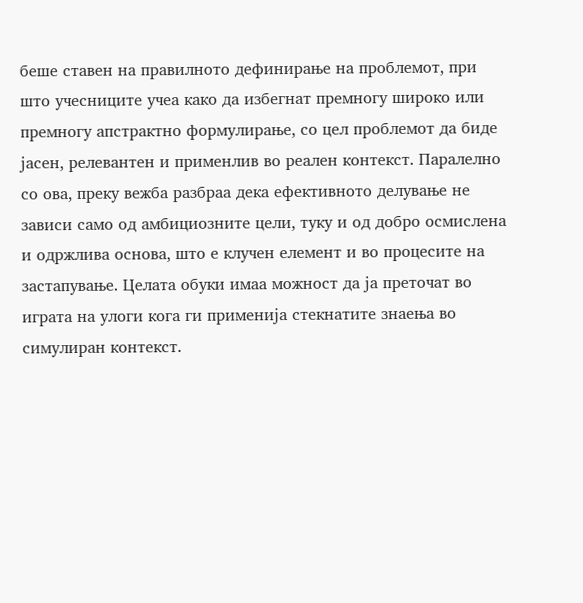беше ставен на правилното дефинирање на проблемот, при што учесниците учеа како да избегнат премногу широко или премногу апстрактно формулирање, со цел проблемот да биде јасен, релевантен и применлив во реален контекст. Паралелно со ова, преку вежба разбраа дека ефективното делување не зависи само од амбициозните цели, туку и од добро осмислена и одржлива основа, што е клучен елемент и во процесите на застапување. Целата обуки имаа можност да ја преточат во играта на улоги кога ги применија стекнатите знаења во симулиран контекст.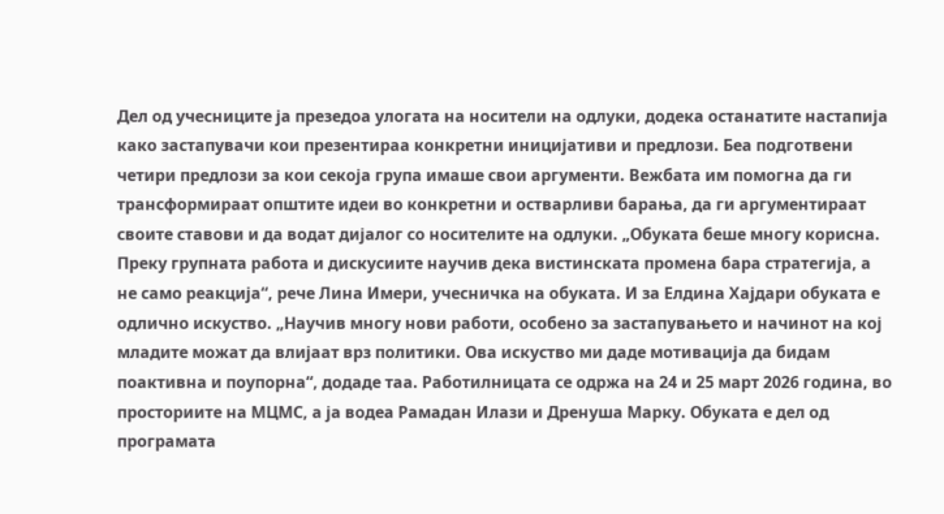Дел од учесниците ја презедоа улогата на носители на одлуки, додека останатите настапија како застапувачи кои презентираа конкретни иницијативи и предлози. Беа подготвени четири предлози за кои секоја група имаше свои аргументи. Вежбата им помогна да ги трансформираат општите идеи во конкретни и остварливи барања, да ги аргументираат своите ставови и да водат дијалог со носителите на одлуки. „Обуката беше многу корисна. Преку групната работа и дискусиите научив дека вистинската промена бара стратегија, а не само реакција“, рече Лина Имери, учесничка на обуката. И за Елдина Хајдари обуката е одлично искуство. „Научив многу нови работи, особено за застапувањето и начинот на кој младите можат да влијаат врз политики. Ова искуство ми даде мотивација да бидам поактивна и поупорна“, додаде таа. Работилницата се одржа на 24 и 25 март 2026 година, во просториите на МЦМС, а ја водеа Рамадан Илази и Дренуша Марку. Обуката е дел од програмата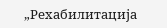„Рехабилитација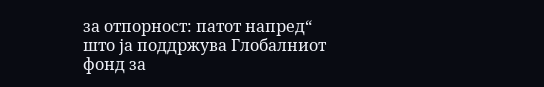за отпорност: патот напред“ што ја поддржува Глобалниот фонд за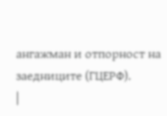ангажман и отпорност на заедниците (ГЦЕРФ).
|